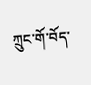ཀྲུང་གོ་བོད་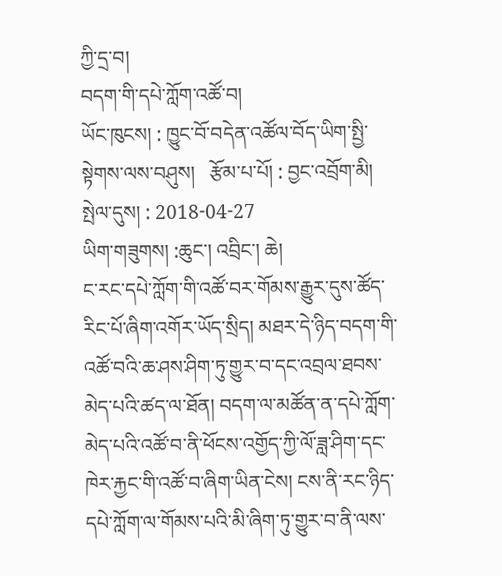ཀྱི་དྲ་བ།
བདག་གི་དཔེ་ཀློག་འཚོ་བ།
ཡོང་ཁུངས། : ཁྱུང་བོ་བདེན་འཚོལ་བོད་ཡིག་སྤྱི་སྟེགས་ལས་བཤུས།   རྩོམ་པ་པོ། : བྱང་འབྲོག་མི།   སྤེལ་དུས། : 2018-04-27
ཡིག་གཟུགས། :ཆུང་། འབྲིང་། ཆེ།
ང་རང་དཔེ་ཀློག་གི་འཚོ་བར་གོམས་རྒྱུར་དུས་ཚོད་རིང་པོ་ཞིག་འགོར་ཡོད་སྲིད། མཐར་དེ་ཉིད་བདག་གི་འཚོ་བའི་ཆ་ཤས་ཤིག་ཏུ་གྱུར་བ་དང་འབྲལ་ཐབས་མེད་པའི་ཚད་ལ་ཐོན། བདག་ལ་མཚོན་ན་དཔེ་ཀློག་མེད་པའི་འཚོ་བ་ནི་ཕོངས་འགྱོད་ཀྱི་ལོ་ཟླ་ཤིག་དང་ཁེར་རྐྱང་གི་འཚོ་བ་ཞིག་ཡིན་ངེས། ངས་ནི་རང་ཉིད་དཔེ་ཀློག་ལ་གོམས་པའི་མི་ཞིག་ཏུ་གྱུར་བ་ནི་ལས་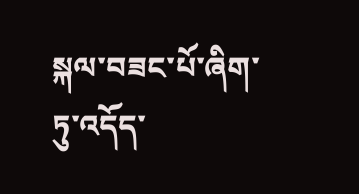སྐལ་བཟང་པོ་ཞིག་ཏུ་འདོད་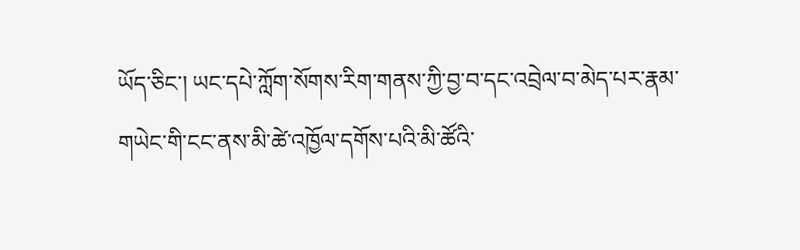ཡོད་ཅིང་། ཡང་དཔེ་ཀློག་སོགས་རིག་གནས་ཀྱི་བྱ་བ་དང་འབྲེལ་བ་མེད་པར་རྣམ་གཡེང་གི་ངང་ནས་མི་ཚེ་འཁྱོལ་དགོས་པའི་མི་ཚོའི་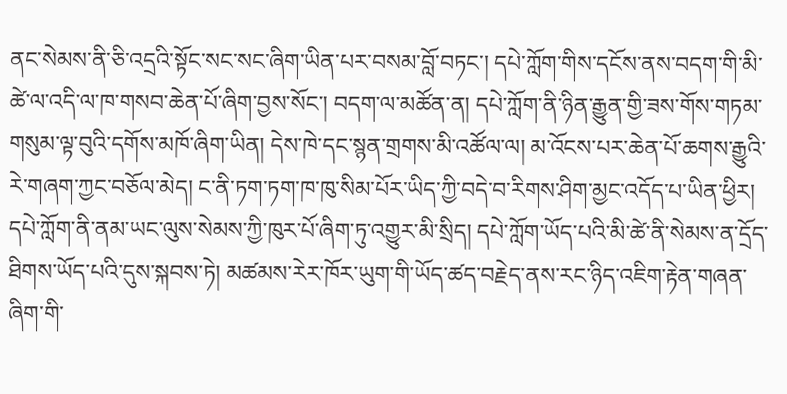ནང་སེམས་ནི་ཅི་འདྲའི་སྟོང་སང་སང་ཞིག་ཡིན་པར་བསམ་བློ་བཏང་། དཔེ་ཀློག་གིས་དངོས་ནས་བདག་གི་མི་ཚེ་ལ་འདི་ལ་ཁ་གསབ་ཆེན་པོ་ཞིག་བྱས་སོང་། བདག་ལ་མཚོན་ན། དཔེ་ཀློག་ནི་ཉིན་རྒྱུན་གྱི་ཟས་གོས་གཏམ་གསུམ་ལྟ་བུའི་དགོས་མཁོ་ཞིག་ཡིན། དེས་ཁེ་དང་སྙན་གྲགས་མི་འཚོལ་ལ། མ་འོངས་པར་ཆེན་པོ་ཆགས་རྒྱུའི་རེ་གཞག་ཀྱང་བཅོལ་མེད། ང་ནི་ཏག་ཏག་ཁ་ཁུ་སིམ་པོར་ཡིད་ཀྱི་བདེ་བ་རིགས་ཤིག་མྱང་འདོད་པ་ཡིན་ཕྱིར། དཔེ་ཀློག་ནི་ནམ་ཡང་ལུས་སེམས་ཀྱི་ཁུར་པོ་ཞིག་ཏུ་འགྱུར་མི་སྲིད། དཔེ་ཀློག་ཡོད་པའི་མི་ཚེ་ནི་སེམས་ན་དྲོད་ཐིགས་ཡོད་པའི་དུས་སྐབས་ཏེ། མཚམས་རེར་ཁོར་ཡུག་གི་ཡོད་ཚད་བརྗེད་ནས་རང་ཉིད་འཇིག་རྟེན་གཞན་ཞིག་གི་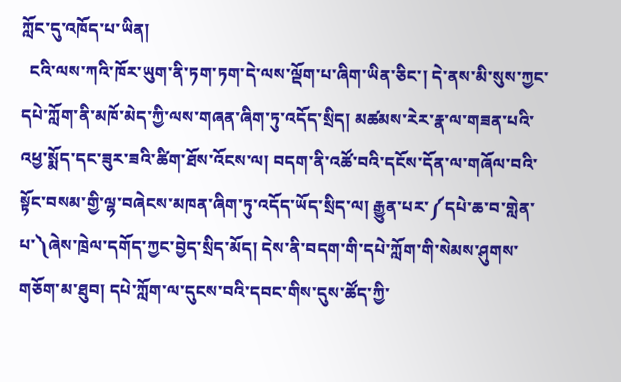ཀློང་དུ་འཁོད་པ་ཡིན།
  ངའི་ལས་ཀའི་ཁོར་ཡུག་ནི་ཏག་ཏག་དེ་ལས་ལྡོག་པ་ཞིག་ཡིན་ཅིང་། དེ་ནས་མི་སུས་ཀྱང་དཔེ་ཀློག་ནི་མཁོ་མེད་ཀྱི་ལས་གཞན་ཞིག་ཏུ་འདོད་སྲིད། མཚམས་རེར་རྣ་ལ་གཟན་པའི་འཕྱ་སྨོད་དང་ཟུར་ཟའི་ཚིག་ཐོས་འོངས་ལ། བདག་ནི་འཚོ་བའི་དངོས་དོན་ལ་གཞོལ་བའི་སྟོང་བསམ་གྱི་ལྷ་བཞེངས་མཁན་ཞིག་ཏུ་འདོད་ཡོད་སྲིད་ལ། རྒྱུན་པར་༼དཔེ་ཆ་བ་གླེན་པ་༽ཞེས་ཁྲེལ་དགོད་ཀྱང་བྱེད་སྲིད་མོད། དེས་ནི་བདག་གི་དཔེ་ཀློག་གི་སེམས་ཤུགས་གཅོག་མ་ཐུབ། དཔེ་ཀློག་ལ་དུངས་བའི་དབང་གིས་དུས་ཚོད་ཀྱི་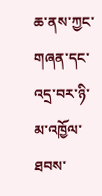ཆ་ནས་ཀྱང་གཞན་དང་འདྲ་བར་ཉི་མ་འཁྱོལ་ཐབས་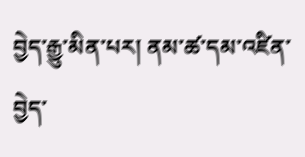བྱེད་རྒྱུ་མིན་པར། ནམ་ཚ་དམ་འཛིན་བྱེད་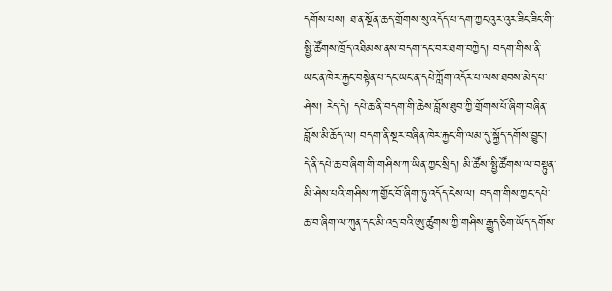དགོས་པས། ཐ་ན་སྔོན་ཆད་གྲོགས་སུ་འདོད་པ་དག་ཀྱང་འུར་འུར་ཟིང་ཟིང་གི་སྤྱི་ཚོགས་ཁྲོད་འཐིམས་ནས་བདག་དང་བར་ཐག་བཀྱེད། བདག་གིས་ནི་ཡང་ན་ཁེར་རྐྱང་བསྟེན་པ་དང་ཡང་ན་དཔེ་ཀློག་འདོར་པ་ལས་ཐབས་མེད་པ་ཤེས། རེད་དེ། དཔེ་ཆ་ནི་བདག་གི་ཆེས་བློས་ཐུབ་ཀྱི་གྲོགས་པོ་ཞིག་བཞིན་བློས་མི་ཆོད་ལ། བདག་ནི་སྔར་བཞིན་ཁེར་རྐྱང་གི་ལམ་དུ་སྐྱོད་དགོས་བྱུང་། དེ་ནི་དཔེ་ཆ་བ་ཞིག་གི་གཤིས་ཀ་ཡིན་ཀྱང་སྲིད། མི་ཚོས་སྤྱི་ཚོགས་ལ་བསྟུན་མི་ཤེས་པའི་གཤིས་ཀ་གྱོང་བོ་ཞིག་ཏུ་འདོད་ངེས་ལ། བདག་གིས་ཀྱང་དཔེ་ཆ་བ་ཞིག་ལ་ཀུན་དང་མི་འདྲ་བའི་ཨུ་ཚུགས་ཀྱི་གཤིས་རྒྱུད་ཅིག་ཡོད་དགོས་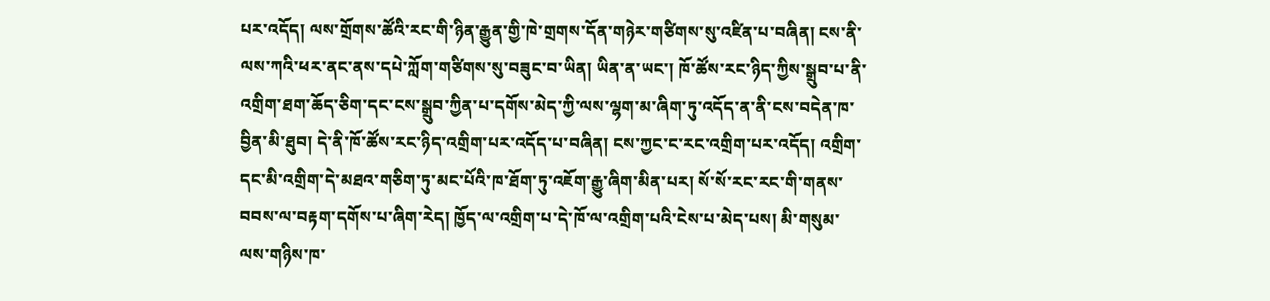པར་འདོད། ལས་གྲོགས་ཚོའི་རང་གི་ཉིན་རྒྱུན་གྱི་ཁེ་གྲགས་དོན་གཉེར་གཙིགས་སུ་འཛིན་པ་བཞིན། ངས་ནི་ལས་ཀའི་ཕར་ནང་ནས་དཔེ་ཀློག་གཙིགས་སུ་བཟུང་བ་ཡིན། ཡིན་ན་ཡང་། ཁོ་ཚོས་རང་ཉིད་ཀྱིས་སྒྲུབ་པ་ནི་འགྲིག་ཐག་ཆོད་ཅིག་དང་ངས་སྒྲུབ་ཀྱིན་པ་དགོས་མེད་ཀྱི་ལས་ལྷག་མ་ཞིག་ཏུ་འདོད་ན་ནི་ངས་བདེན་ཁ་བྱིན་མི་ཐུབ། དེ་ནི་ཁོ་ཚོས་རང་ཉིད་འགྲིག་པར་འདོད་པ་བཞིན། ངས་ཀྱང་ང་རང་འགྲིག་པར་འདོད། འགྲིག་དང་མི་འགྲིག་དེ་མཐའ་གཅིག་ཏུ་མང་པོའི་ཁ་ཐོག་ཏུ་འཇོག་རྒྱུ་ཞིག་མིན་པར། སོ་སོ་རང་རང་གི་གནས་བབས་ལ་བརྟག་དགོས་པ་ཞིག་རེད། ཁྱོད་ལ་འགྲིག་པ་དེ་ཁོ་ལ་འགྲིག་པའི་ངེས་པ་མེད་པས། མི་གསུམ་ལས་གཉིས་ཁ་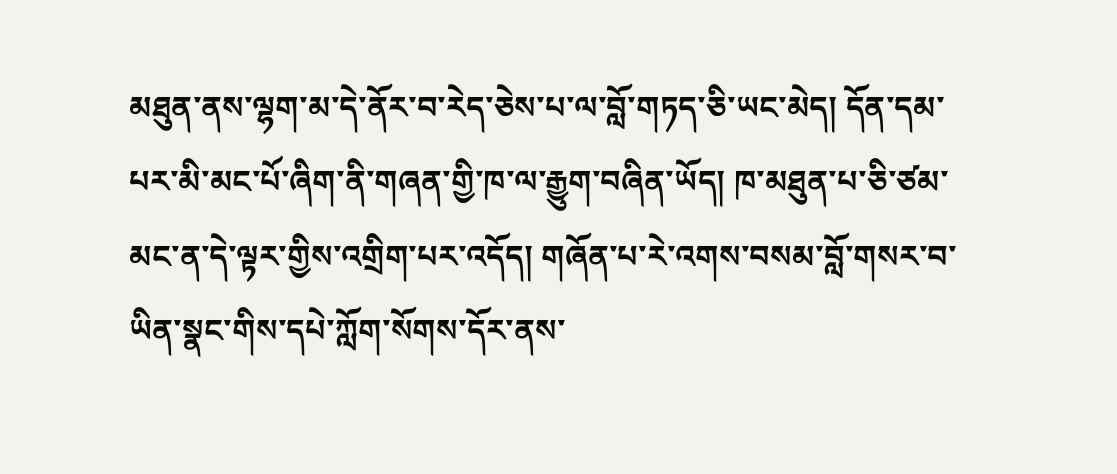མཐུན་ནས་ལྷག་མ་དེ་ནོར་བ་རེད་ཅེས་པ་ལ་བློ་གཏད་ཅི་ཡང་མེད། དོན་དམ་པར་མི་མང་པོ་ཞིག་ནི་གཞན་གྱི་ཁ་ལ་རྒྱུག་བཞིན་ཡོད། ཁ་མཐུན་པ་ཅི་ཙམ་མང་ན་དེ་ལྟར་གྱིས་འགྲིག་པར་འདོད། གཞོན་པ་རེ་འགས་བསམ་བློ་གསར་བ་ཡིན་སྣང་གིས་དཔེ་ཀློག་སོགས་དོར་ནས་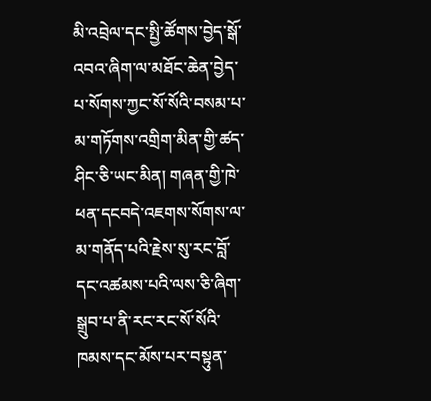མི་འབྲེལ་དང་སྤྱི་ཚོགས་བྱེད་སྒོ་འབའ་ཞིག་ལ་མཐོང་ཆེན་བྱེད་པ་སོགས་ཀྱང་སོ་སོའི་བསམ་པ་མ་གཏོགས་འགྲིག་མིན་གྱི་ཚད་ཤིང་ཅི་ཡང་མིན། གཞན་གྱི་ཁེ་ཕན་དངབདེ་འཇགས་སོགས་ལ་མ་གནོད་པའི་རྗེས་སུ་རང་བློ་དང་འཚམས་པའི་ལས་ཅི་ཞིག་སྒྲུབ་པ་ནི་རང་རང་སོ་སོའི་ཁམས་དང་མོས་པར་བསྟུན་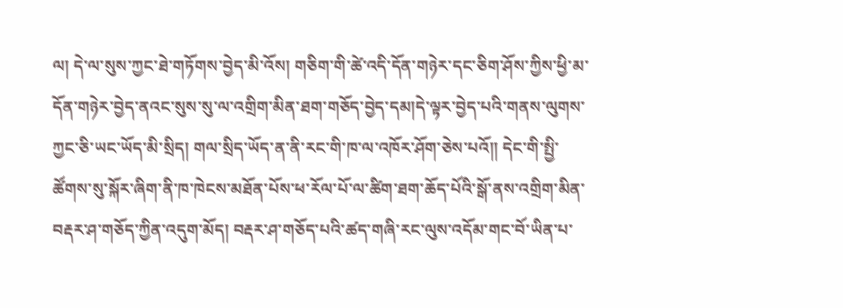ལ། དེ་ལ་སུས་ཀྱང་ཐེ་གཏོགས་བྱེད་མི་འོས། གཅིག་གི་ཚེ་འདི་དོན་གཉེར་དང་ཅིག་ཤོས་ཀྱིས་ཕྱི་མ་དོན་གཉེར་བྱེད་ནའང་སུས་སུ་ལ་འགྲིག་མིན་ཐག་གཅོད་བྱེད་དམ།དེ་ལྟར་བྱེད་པའི་གནས་ལུགས་ཀྱང་ཅི་ཡང་ཡོད་མི་སྲིད། གལ་སྲིད་ཡོད་ན་ནི་རང་གི་ཁ་ལ་འཁོར་ཤོག་ཅེས་པའོ།། དེང་གི་སྤྱི་ཚོགས་སུ་སྐོར་ཞིག་ནི་ཁ་ཁེངས་མཐོན་པོས་ཕ་རོལ་པོ་ལ་ཚིག་ཐག་ཆོད་པོའི་སྒོ་ནས་འགྲིག་མིན་བརྡར་ཤ་གཅོད་ཀྱིན་འདུག་མོད། བརྡར་ཤ་གཅོད་པའི་ཚད་གཞི་རང་ལུས་འདོམ་གང་བོ་ཡིན་པ་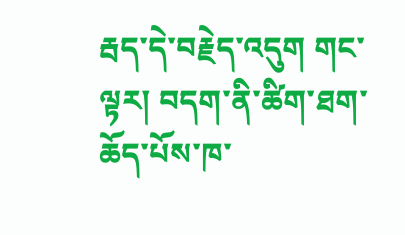རྦད་དེ་བརྗེད་འདུག གང་ལྟར། བདག་ནི་ཚིག་ཐག་ཆོད་པོས་ཁ་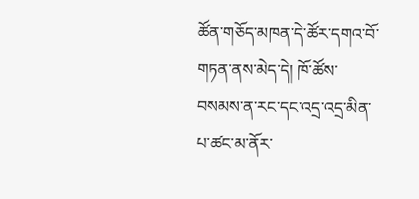ཚོན་གཅོད་མཁན་དེ་ཚོར་དགའ་བོ་གཏན་ནས་མེད་དེ། ཁོ་ཚོས་བསམས་ན་རང་དང་འདྲ་འདྲ་མིན་པ་ཚང་མ་ནོར་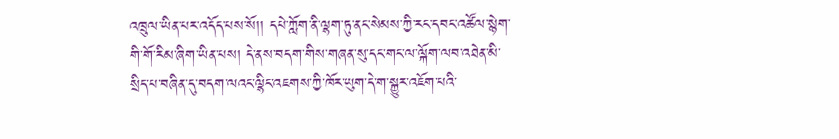འཁྲུལ་ཡིན་པར་འདོད་པས་སོ།། དཔེ་ཀློག་ནི་ལྷག་ཏུ་ནང་སེམས་ཀྱི་རང་དབང་འཚོལ་སྙེག་གི་གོ་རིམ་ཞིག་ཡིན་པས། དེ་ནས་བདག་གིས་གཞན་སུ་དང་གང་ལ་ལྐོག་ལབ་འཐེན་མི་སྲིད་པ་བཞིན་དུ་བདག་ལའང་ལྷིང་འཇགས་ཀྱི་ཁོར་ཡུག་དེ་ག་སྐྱུར་འཇོག་པའི་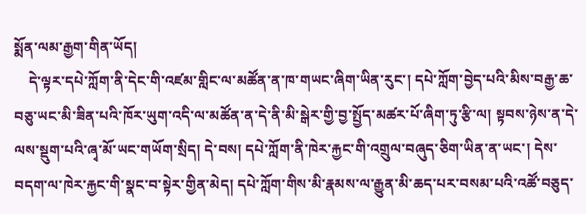སྨོན་ལམ་རྒྱག་གིན་ཡོད།
    དེ་ལྟར་དཔེ་ཀློག་ནི་དེང་གི་འཛམ་གླིང་ལ་མཚོན་ན་ཁ་གཡང་ཞིག་ཡིན་རུང་། དཔེ་ཀློག་བྱེད་པའི་མིས་བརྒྱ་ཆ་བཅུ་ཡང་མི་ཟིན་པའི་ཁོར་ཡུག་འདི་ལ་མཚོན་ན་དེ་ནི་མི་སྒེར་གྱི་བྱ་སྤྱོད་མཚར་པོ་ཞིག་ཏུ་རྩི་ལ། སྟབས་ཉེས་ན་དེ་ལས་སྡུག་པའི་ཞྭ་མོ་ཡང་གཡོག་སྲིད། དེ་བས། དཔེ་ཀློག་ནི་ཁེར་རྐྱང་གི་འགྲུལ་བཞུད་ཅིག་ཡིན་ན་ཡང་། དེས་བདག་ལ་ཁེར་རྐྱང་གི་སྣང་བ་སྟེར་གྱིན་མེད། དཔེ་ཀློག་གིས་མི་རྣམས་ལ་རྒྱུན་མི་ཆད་པར་བསམ་པའི་འཚོ་བཅུད་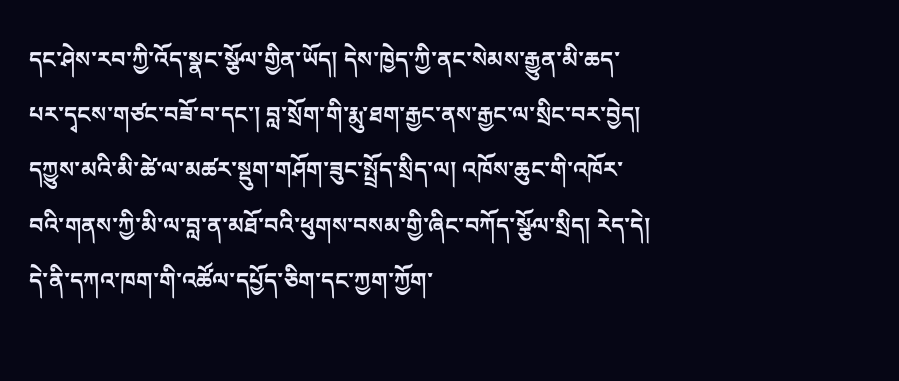དང་ཤེས་རབ་ཀྱི་འོད་སྣང་སྩོལ་གྱིན་ཡོད། དེས་ཁྱེད་ཀྱི་ནང་སེམས་རྒྱུན་མི་ཆད་པར་དྭངས་གཙང་བཟོ་བ་དང་། བླ་སྲོག་གི་རྨུ་ཐག་རྒྱང་ནས་རྒྱང་ལ་སྲིང་བར་བྱེད། དཀྱུས་མའི་མི་ཚེ་ལ་མཚར་སྡུག་གཤོག་ཟུང་སྤྲོད་སྲིད་ལ། འཁོས་ཆུང་གི་འཁོར་བའི་གནས་ཀྱི་མི་ལ་བླ་ན་མཐོ་བའི་ཕུགས་བསམ་གྱི་ཞིང་བཀོད་སྩོལ་སྲིད། རེད་དེ། དེ་ནི་དཀའ་ཁག་གི་འཚོལ་དཔྱོད་ཅིག་དང་ཀྱག་ཀྱོག་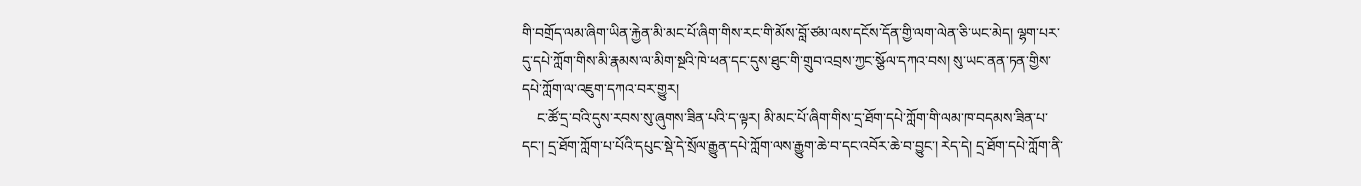གི་བགྲོད་ལམ་ཞིག་ཡིན་རྐྱེན་མི་མང་པོ་ཞིག་གིས་རང་གི་མོས་བློ་ཙམ་ལས་དངོས་དོན་གྱི་ལག་ལེན་ཅི་ཡང་མེད། ལྷག་པར་དུ་དཔེ་ཀློག་གིས་མི་རྣམས་ལ་མིག་སྔའི་ཁེ་ཕན་དང་དུས་ཐུང་གི་གྲུབ་འབྲས་ཀྱང་སྩོལ་དཀའ་བས། སུ་ཡང་ནན་ཏན་གྱིས་དཔེ་ཀློག་ལ་འཇུག་དཀའ་བར་གྱུར།
    ང་ཚོ་དྲ་བའི་དུས་རབས་སུ་ཞུགས་ཟིན་པའི་ད་ལྟར། མི་མང་པོ་ཞིག་གིས་དྲ་ཐོག་དཔེ་ཀློག་གི་ལམ་ཁ་བདམས་ཟིན་པ་དང་། དྲ་ཐོག་ཀློག་པ་པོའི་དཔུང་སྡེ་དེ་སྲོལ་རྒྱུན་དཔེ་ཀློག་ལས་རྒྱུག་ཆེ་བ་དང་འབོར་ཆེ་བ་བྱུང་། རེད་དེ། དྲ་ཐོག་དཔེ་ཀློག་ནི་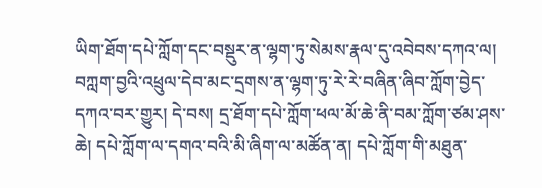ཡིག་ཐོག་དཔེ་ཀློག་དང་བསྡུར་ན་ལྷག་ཏུ་སེམས་རྣལ་དུ་འབེབས་དཀའ་ལ། བཀླག་བྱའི་འཕྲུལ་དེབ་མང་དྲགས་ན་ལྷག་ཏུ་རེ་རེ་བཞིན་ཞིབ་ཀློག་བྱེད་དཀའ་བར་གྱུར། དེ་བས། དྲ་ཐོག་དཔེ་ཀློག་ཕལ་མོ་ཆེ་ནི་བམ་ཀློག་ཙམ་ཤས་ཆེ། དཔེ་ཀློག་ལ་དགའ་བའི་མི་ཞིག་ལ་མཚོན་ན། དཔེ་ཀློག་གི་མཐུན་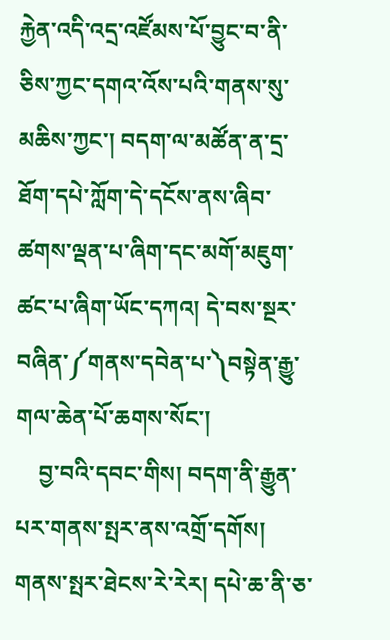རྐྱེན་འདི་འདྲ་འཛོམས་པོ་བྱུང་བ་ནི་ཅིས་ཀྱང་དགའ་འོས་པའི་གནས་སུ་མཆིས་ཀྱང་། བདག་ལ་མཚོན་ན་དྲ་ཐོག་དཔེ་ཀློག་དེ་དངོས་ནས་ཞིབ་ཚགས་ལྡན་པ་ཞིག་དང་མགོ་མཇུག་ཚང་པ་ཞིག་ཡོང་དཀའ། དེ་བས་སྔར་བཞིན་༼གནས་དབེན་པ་༽བསྟེན་རྒྱུ་གལ་ཆེན་པོ་ཆགས་སོང་།
    བྱ་བའི་དབང་གིས། བདག་ནི་རྒྱུན་པར་གནས་སྤར་ནས་འགྲོ་དགོས། གནས་སྤར་ཐེངས་རེ་རེར། དཔེ་ཆ་ནི་ཅ་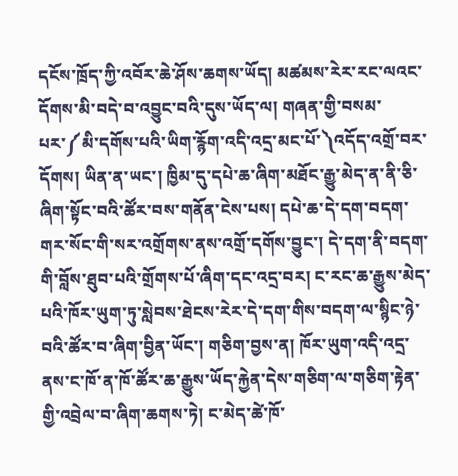དངོས་ཁྲོད་ཀྱི་འབོར་ཆེ་ཤོས་ཆགས་ཡོད། མཚམས་རེར་རང་ལའང་དོགས་མི་བདེ་བ་འབྱུང་བའི་དུས་ཡོད་ལ། གཞན་གྱི་བསམ་པར་༼མི་དགོས་པའི་ཡིག་རྙོག་འདི་འདྲ་མང་པོ་༽འདོད་འགྲོ་བར་དོགས། ཡིན་ན་ཡང་། ཁྱིམ་དུ་དཔེ་ཆ་ཞིག་མཐོང་རྒྱུ་མེད་ན་ནི་ཅི་ཞིག་སྟོང་བའི་ཚོར་བས་གནོན་ངེས་པས། དཔེ་ཆ་དེ་དག་བདག་གར་སོང་གི་སར་འགྲོགས་ནས་འགྲོ་དགོས་བྱུང་། དེ་དག་ནི་བདག་གི་བློས་ཐུབ་པའི་གྲོགས་པོ་ཞིག་དང་འདྲ་བར། ང་རང་ཆ་རྒྱུས་མེད་པའི་ཁོར་ཡུག་ཏུ་སླེབས་ཐེངས་རེར་དེ་དག་གིས་བདག་ལ་སྙིང་ཉེ་བའི་ཚོར་བ་ཞིག་བྱིན་ཡོང་། གཅིག་བྱས་ན། ཁོར་ཡུག་འདི་འདྲ་ནས་ང་ཁོ་ན་ཁོ་ཚོར་ཆ་རྒྱུས་ཡོད་རྐྱེན་དེས་གཅིག་ལ་གཅིག་རྟེན་གྱི་འབྲེལ་བ་ཞིག་ཆགས་ཏེ། ང་མེད་ཚེ་ཁོ་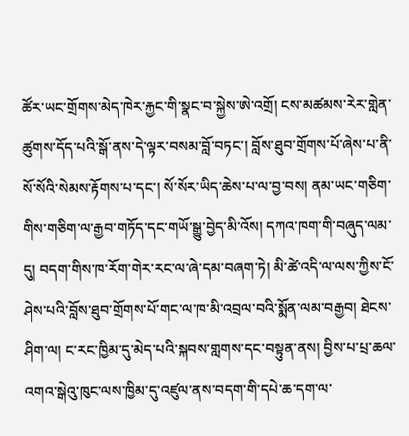ཚོར་ཡང་གྲོགས་མེད་ཁེར་རྐྱང་གི་སྣང་བ་སྐྱེས་ཨེ་འགྲོ། ངས་མཚམས་རེར་གླེན་ཚུགས་དོད་པའི་སྒོ་ནས་དེ་ལྟར་བསམ་བློ་བཏང་། བློས་ཐུབ་གྲོགས་པོ་ཞེས་པ་ནི་སོ་སོའི་སེམས་རྟོགས་པ་དང་། སོ་སོར་ཡིད་ཆེས་པ་ལ་བྱ་བས། ནམ་ཡང་གཅིག་གིས་གཅིག་ལ་རྒྱབ་གཏོད་དང་གཡོ་སྒྱུ་བྱེད་མི་འོས། དཀའ་ཁག་གི་བཞུད་ལམ་དུ། བདག་གིས་ཁ་རོག་གེར་རང་ལ་ཞེ་དམ་བཞག་ཏེ། མི་ཚེ་འདི་ལ་ལས་ཀྱིས་ངོ་ཤེས་པའི་བློས་ཐུབ་གྲོགས་པོ་གང་ལ་ཁ་མི་འབྲལ་བའི་སྨོན་ལམ་བརྒྱབ། ཐེངས་ཤིག་ལ། ང་རང་ཁྱིམ་དུ་མེད་པའི་སྐབས་གླགས་དང་བསྟུན་ནས། བྱིས་པ་པྲ་ཆལ་འགའ་སྒེའུ་ཁུང་ལས་ཁྱིམ་དུ་འཛུལ་ནས་བདག་གི་དཔེ་ཆ་དག་ལ་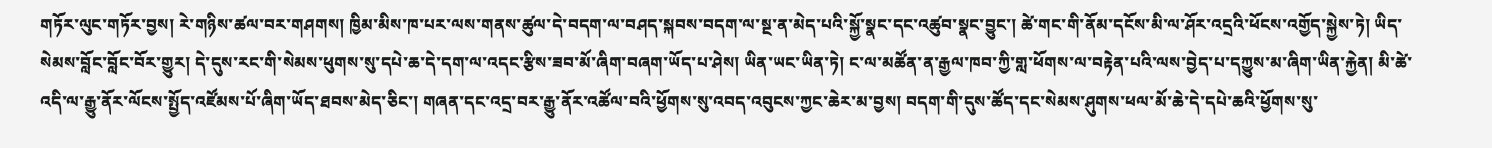གཏོར་ལུང་གཏོར་བྱས། རེ་གཉིས་ཚལ་བར་གཤགས། ཁྱིམ་མིས་ཁ་པར་ལས་གནས་ཚུལ་དེ་བདག་ལ་བཤད་སྐབས་བདག་ལ་སྔ་ན་མེད་པའི་སྐྱོ་སྣང་དང་འཚུབ་སྣང་བྱུང་། ཚེ་གང་གི་ནོམ་དངོས་མི་ལ་ཤོར་འདྲའི་ཕོངས་འགྱོད་སྐྱེས་ཏེ། ཡིད་སེམས་བློང་བློང་བོར་གྱུར། དེ་དུས་རང་གི་སེམས་ཕུགས་སུ་དཔེ་ཆ་དེ་དག་ལ་འདང་རྩིས་ཟབ་མོ་ཞིག་བཞག་ཡོད་པ་ཤེས། ཡིན་ཡང་ཡིན་ཏེ། ང་ལ་མཚོན་ན་རྒྱལ་ཁབ་ཀྱི་གླ་ཕོགས་ལ་བརྟེན་པའི་ལས་བྱེད་པ་དཀྱུས་མ་ཞིག་ཡིན་རྐྱེན། མི་ཚེ་འདི་ལ་རྒྱུ་ནོར་ལོངས་སྤྱོད་འཛོམས་པོ་ཞིག་ཡོད་ཐབས་མེད་ཅིང་། གཞན་དང་འདྲ་བར་རྒྱུ་ནོར་འཚོལ་བའི་ཕྱོགས་སུ་འབད་འབུངས་ཀྱང་ཆེར་མ་བྱས། བདག་གི་དུས་ཚོད་དང་སེམས་ཤུགས་ཕལ་མོ་ཆེ་དེ་དཔེ་ཆའི་ཕྱོགས་སུ་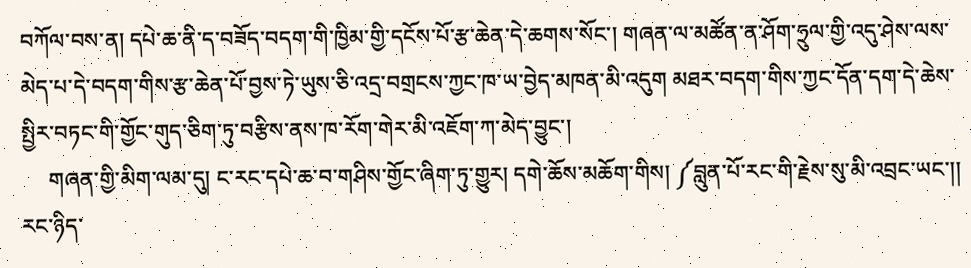བཀོལ་བས་ན། དཔེ་ཆ་ནི་ད་བཟོད་བདག་གི་ཁྱིམ་གྱི་དངོས་པོ་རྩ་ཆེན་དེ་ཆགས་སོང་། གཞན་ལ་མཚོན་ན་ཤོག་ཧྲུལ་གྱི་འདུ་ཤེས་ལས་མེད་པ་དེ་བདག་གིས་རྩ་ཆེན་པོ་བྱས་ཏེ་ཡུས་ཅི་འདྲ་བགྲངས་ཀྱང་ཁ་ཡ་བྱེད་མཁན་མི་འདུག མཐར་བདག་གིས་ཀྱང་དོན་དག་དེ་ཆེས་སྤྱིར་བཏང་གི་གྱོང་གུད་ཅིག་ཏུ་བརྩིས་ནས་ཁ་རོག་གེར་མི་འཇོག་ཀ་མེད་བྱུང་།
     གཞན་གྱི་མིག་ལམ་དུ། ང་རང་དཔེ་ཆ་བ་གཤིས་གྱོང་ཞིག་ཏུ་གྱུར། དགེ་ཆོས་མཆོག་གིས། ༼བླུན་པོ་རང་གི་རྗེས་སུ་མི་འབྲང་ཡང་།། རང་ཉིད་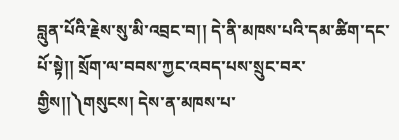བླུན་པོའི་རྗེས་སུ་མི་འབྲང་བ།། དེ་ནི་མཁས་པའི་དམ་ཚིག་དང་པོ་སྟེ།། སྲོག་ལ་བབས་ཀྱང་འབད་པས་སྲུང་བར་གྱིས།།༽གསུངས། དེས་ན་མཁས་པ་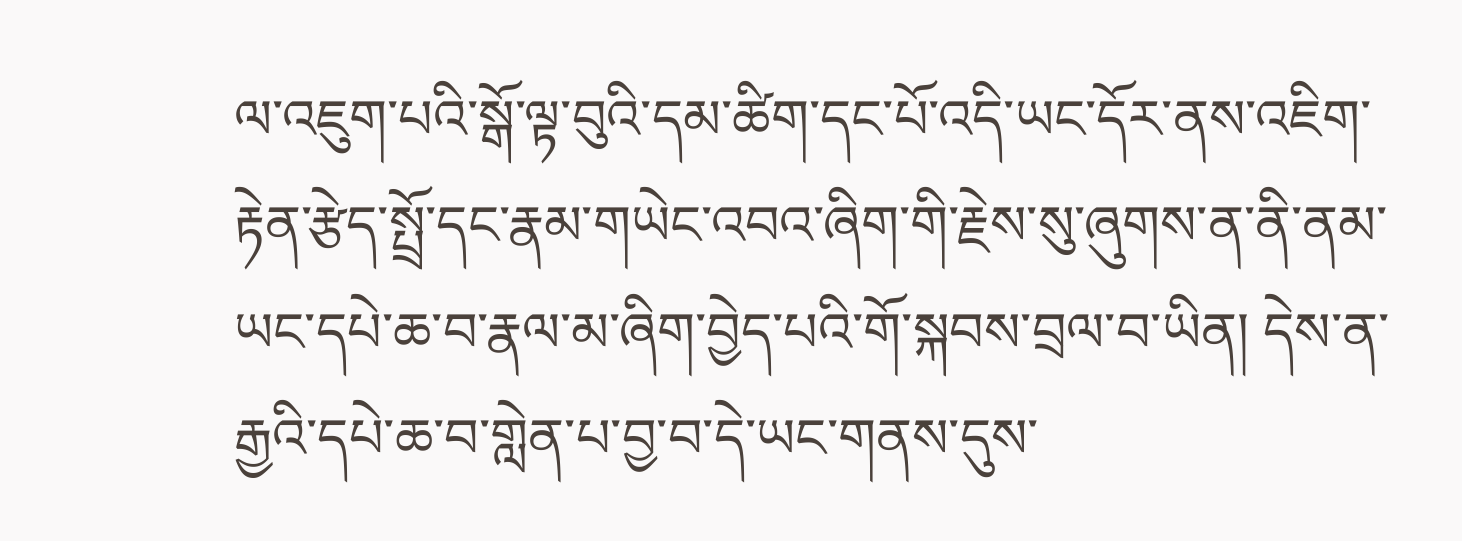ལ་འཇུག་པའི་སྒོ་ལྟ་བུའི་དམ་ཚིག་དང་པོ་འདི་ཡང་དོར་ནས་འཇིག་རྟེན་རྩེད་སྤྲོ་དང་རྣམ་གཡེང་འབའ་ཞིག་གི་རྗེས་སུ་ཞུགས་ན་ནི་ནམ་ཡང་དཔེ་ཆ་བ་རྣལ་མ་ཞིག་བྱེད་པའི་གོ་སྐབས་བྲལ་བ་ཡིན། དེས་ན་རྒྱའི་དཔེ་ཆ་བ་གླེན་པ་བྱ་བ་དེ་ཡང་གནས་དུས་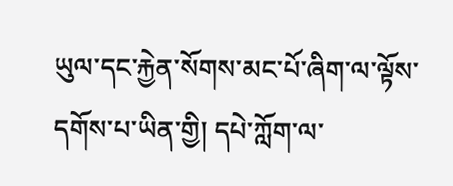ཡུལ་དང་རྐྱེན་སོགས་མང་པོ་ཞིག་ལ་ལྟོས་དགོས་པ་ཡིན་གྱི། དཔེ་ཀློག་ལ་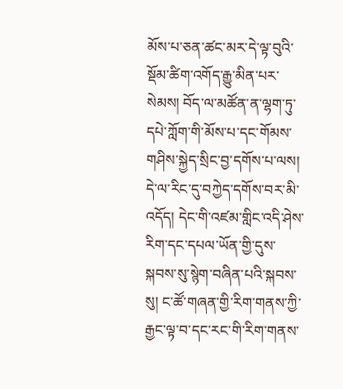མོས་པ་ཅན་ཚང་མར་དེ་ལྟ་བུའི་སྡོམ་ཚིག་འགོད་རྒྱུ་མིན་པར་སེམས། བོད་ལ་མཚོན་ན་ལྷག་ཏུ་དཔེ་ཀློག་གི་མོས་པ་དང་གོམས་གཤིས་སྐྱེད་སྲིང་བྱ་དགོས་པ་ལས། དེ་ལ་རིང་དུ་བཀྱེད་དགོས་བར་མི་འདོད། དེང་གི་འཛམ་གླིང་འདི་ཤེས་རིག་དང་དཔལ་ཡོན་གྱི་དུས་སྐབས་སུ་སྙེག་བཞིན་པའི་སྐབས་སུ། ང་ཚོ་གཞན་གྱི་རིག་གནས་ཀྱི་རྒྱང་ལྟ་བ་དང་རང་གི་རིག་གནས་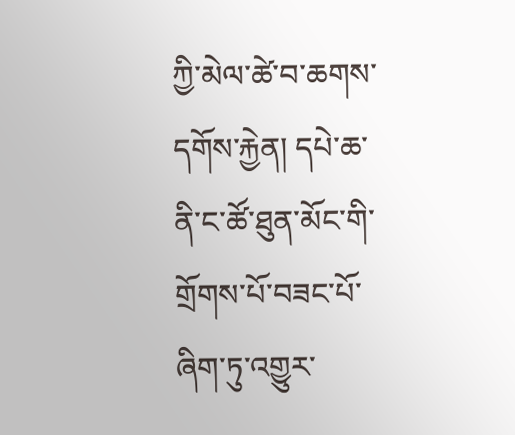ཀྱི་མེལ་ཚེ་བ་ཆགས་དགོས་རྐྱེན། དཔེ་ཆ་ནི་ང་ཚོ་ཐུན་མོང་གི་གྲོགས་པོ་བཟང་པོ་ཞིག་ཏུ་འགྱུར་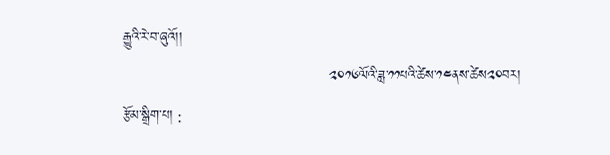རྒྱུའི་རེ་བ་ཞུའོ།།
                                            ༢༠༡༦ལོའི་ཟླ་༡༡པའི་ཚེས་༡༤ནས་ཚེས༢༠བར།
རྩོམ་སྒྲིག་པ། :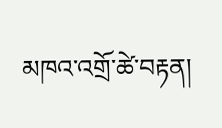མཁའ་འགྲོ་ཚེ་བརྟན།